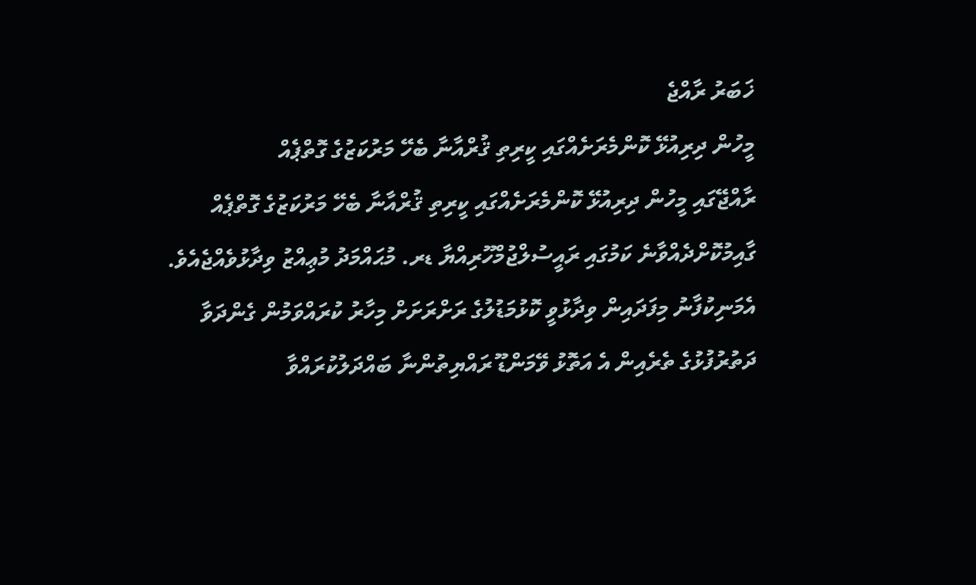ޚަބަރު ރާއްޖެ
މީހުން ދިރިއުޅޭ ކޮންމެރަށެއްގައި ކީރިތި ޤުރްއާނާ ބެހޭ މަރުކަޒުގެ ގޮތްޕެއް
ރާއްޖޭގައި މީހުން ދިރިއުޅޭ ކޮންމެރަށެއްގައި ކީރިތި ޤުރްއާނާ ބެހޭ މަރުކަޒުގެ ގޮތްޕެއް ގާއިމުކޮށްދެއްވާނެ ކަމުގައި ރައީސުލްޖުމްހޫރިއްޔާ ޑރ. މުޙައްމަދު މުޢިއްޒު ވިދާޅުވެއްޖެއެވެ.
އެމަނިކުފާނު މިފަދައިން ވިދާޅުވީ ކޮޅުމަޑުލުގެ ރަށްރަށަށް މިހާރު ކުރައްވަމުން ގެންދަވާ ދަތުރުފުޅުގެ ތެރެއިން އެ އަތޮޅު ވޭމަންޑޫ ރައްޔިތުންނާ ބައްދަލުކުރައްވާ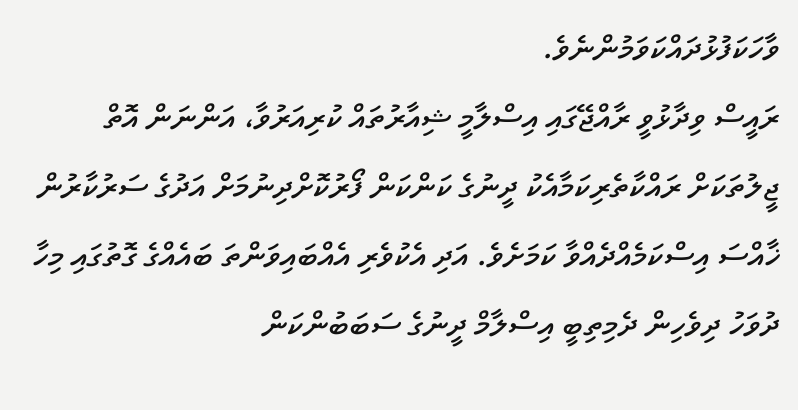ވާހަކަފުޅުދައްކަވަމުންނެވެ.
ރައީސް ވިދާޅުވީ ރާއްޖޭގައި އިސްލާމީ ޝިއާރުތައް ކުރިއަރުވާ، އަންނަން އޮތް ޖީލުތަކަށް ރައްކާތެރިކަމާއެކު ދީނުގެ ކަންކަން ފޯރުކޮށްދިނުމަށް އަދުގެ ސަރުކާރުން ޚާއްސަ އިސްކަމެއްދެއްވާ ކަމަށެވެ. އަދި އެކުވެރި އެއްބައިވަންތަ ބައެއްގެ ގޮތުގައި މިހާ ދުވަހު ދިވެހިން ދެމިތިބީ އިސްލާމް ދީނުގެ ސަބަބުންކަން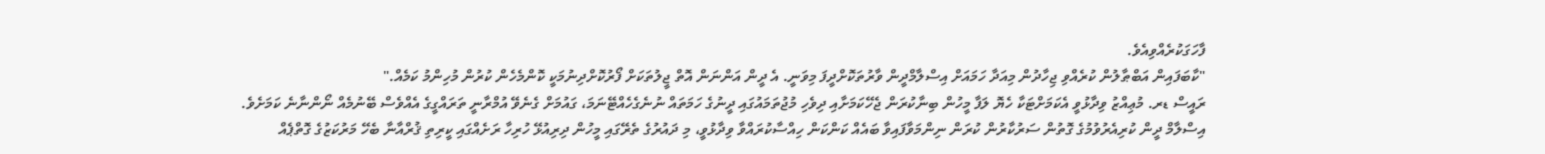ފާހަގަކުރެއްވިއެވެ.
"ކާބަފައިން އަބްޠާލުން ކުރެއްވި ޖިހާދުން މިއަދާ ހަމައަށް އިސްލާމްދީން ވާރުތަކޮށްދީފަ މިވަނީ. އެ ދީން އަންނަން އޮތް ޖީލުތަކަށް ފޯރުކޮށްދިނުމަކީ ކޮންމެހެން ކުރުން މުހިންމު ކަމެއް."
ރައީސް ޑރ. މުޢިއްޒު ވިދާޅުވީ އެކަމަށްޓަކާ ހެޔޮ ލަފާ މީހުން ބިނާކުރަން ޖެހޭކަމަށާއި ދިވެހި މުޖުތަމައުގައި ދީނުގެ ހަމަތައް ނުނެގެހެއްޓޭނަމަ، ގައުމަށް ގެނެވޭ އުމްރާނީ ތަރައްގީގެ އެއްވެސް ބޭނުމެއް ނޯންނާނެ ކަމަށެވެ.
އިސްލާމް ދީން ކުރިއެރުވުމުގެ ގޮތުން ސަރުކާރުން ކުރަން ނިންމަވާފައިވާ ބައެއް ކަންކަން ހިއްސާކުރައްވާ ވިދާޅުވީ، މި ދައުރުގެ ތެރޭގައި މީހުން ދިރިއުޅޭ ހުރިހާ ރަށެއްގައި ކީރިތި ޤުރްއާނާ ބެހޭ މަރުކަޒުގެ ގޮތްޕެއް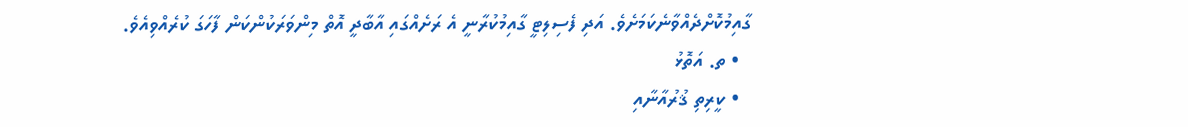ގާއިމުކޮށްދެއްވާނެކަމަށެވެ. އަދި ފެސިލިޓީ ގާއިމުކުރާނީ އެ ރަށެއްގައި އާބާދީ އޮތް މިންވަރަކުންކަން ފާހަގަ ކުރެއްވިއެވެ.
  • ތ. އަތޮޅު
  • ކީރިތި ޤުރުއާނާއި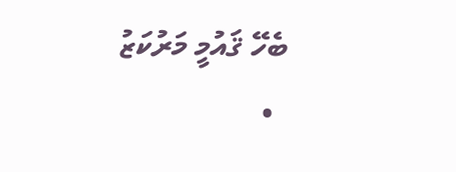ބެހޭ ޤައުމީ މަރުކަޒު
  •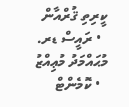ކީރިތި ޤުރްއާން
  • ރައީސް ޑރ. މުޙައްމަދު މުޢިއްޒު
  • ކޮމެންޓް